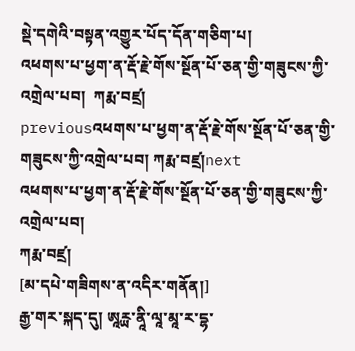སྡེ་དགེའི་བསྟན་འགྱུར་པོད་དོན་གཅིག་པ།
འཕགས་པ་ཕྱག་ན་རྡོ་རྗེ་གོས་སྔོན་པོ་ཅན་གྱི་གཟུངས་ཀྱི་འགྲེལ་པབ།  ཀརྨ་བཛྲ།
previousའཕགས་པ་ཕྱག་ན་རྡོ་རྗེ་གོས་སྔོན་པོ་ཅན་གྱི་གཟུངས་ཀྱི་འགྲེལ་པབ། ཀརྨ་བཛྲ།next
འཕགས་པ་ཕྱག་ན་རྡོ་རྗེ་གོས་སྔོན་པོ་ཅན་གྱི་གཟུངས་ཀྱི་འགྲེལ་པབ།
ཀརྨ་བཛྲ།
[མ་དཔེ་གཟིགས་ན་འདིར་གནོན།]
རྒྱ་གར་སྐད་དུ། ཨཱཪྻ་ནཱི་ལཱ་མཱ་ར་དྷ་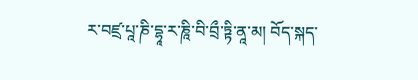ར་བཛྲ་པཱ་ཎི་དྷཱ་ར་ཎཱི་བི་བྲྀ་ཏྟི་ནཱ་མ། བོད་སྐད་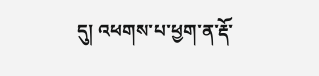དུ། འཕགས་པ་ཕྱག་ན་རྡོ་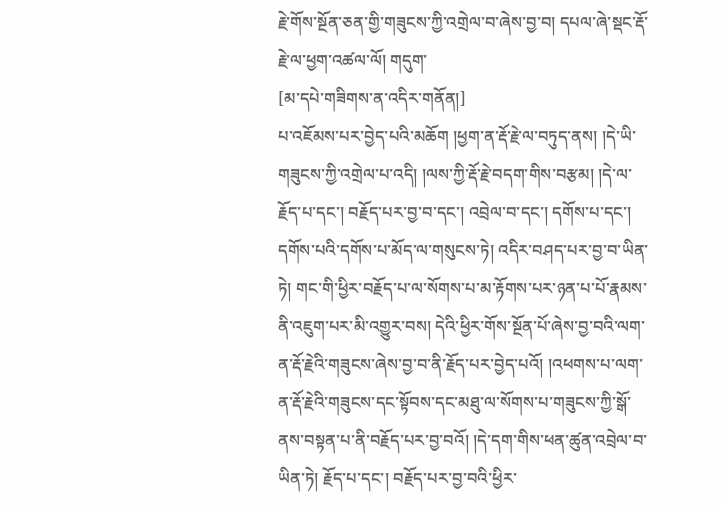རྗེ་གོས་སྔོན་ཅན་གྱི་གཟུངས་ཀྱི་འགྲེལ་བ་ཞེས་བྱ་བ། དཔལ་ཞེ་སྡང་རྡོ་རྗེ་ལ་ཕྱག་འཚལ་ལོ། གདུག་
[མ་དཔེ་གཟིགས་ན་འདིར་གནོན།]
པ་འཇོམས་པར་བྱེད་པའི་མཆོག །ཕྱག་ན་རྡོ་རྗེ་ལ་བཏུད་ནས། །དེ་ཡི་གཟུངས་ཀྱི་འགྲེལ་པ་འདི། །ལས་ཀྱི་རྡོ་རྗེ་བདག་གིས་བརྩམ། །དེ་ལ་རྗོད་པ་དང་། བརྗོད་པར་བྱ་བ་དང་། འབྲེལ་བ་དང་། དགོས་པ་དང་། དགོས་པའི་དགོས་པ་མོད་ལ་གསུངས་ཏེ། འདིར་བཤད་པར་བྱ་བ་ཡིན་ཏེ། གང་གི་ཕྱིར་བརྗོད་པ་ལ་སོགས་པ་མ་རྟོགས་པར་ཉན་པ་པོ་རྣམས་ནི་འཇུག་པར་མི་འགྱུར་བས། དེའི་ཕྱིར་གོས་སྔོན་པོ་ཞེས་བྱ་བའི་ལག་ན་རྡོ་རྗེའི་གཟུངས་ཞེས་བྱ་བ་ནི་རྗོད་པར་བྱེད་པའོ། །འཕགས་པ་ལག་ན་རྡོ་རྗེའི་གཟུངས་དང་སྟོབས་དང་མཐུ་ལ་སོགས་པ་གཟུངས་ཀྱི་སྒོ་ནས་བསྟན་པ་ནི་བརྗོད་པར་བྱ་བའོ། །དེ་དག་གིས་ཕན་ཚུན་འབྲེལ་བ་ཡིན་ཏེ། རྗོད་པ་དང་། བརྗོད་པར་བྱ་བའི་ཕྱིར་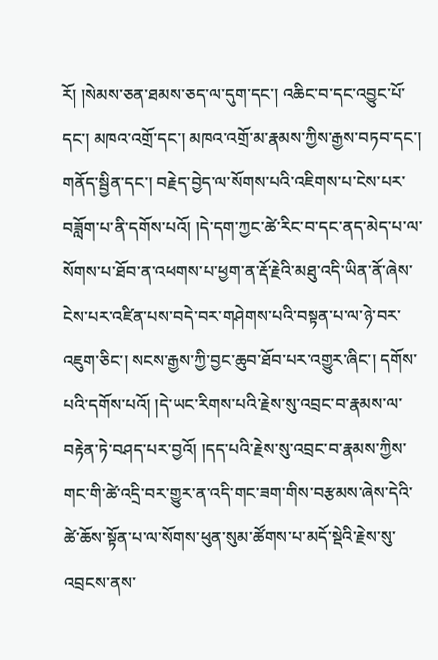རོ། །སེམས་ཅན་ཐམས་ཅད་ལ་དུག་དང་། འཆིང་བ་དང་འབྱུང་པོ་དང་། མཁའ་འགྲོ་དང་། མཁའ་འགྲོ་མ་རྣམས་ཀྱིས་རྒྱས་བཏབ་དང་། གནོད་སྦྱིན་དང་། བརྗེད་བྱེད་ལ་སོགས་པའི་འཇིགས་པ་ངེས་པར་བཟློག་པ་ནི་དགོས་པའོ། །དེ་དག་ཀྱང་ཚེ་རིང་བ་དང་ནད་མེད་པ་ལ་སོགས་པ་ཐོབ་ན་འཕགས་པ་ཕྱག་ན་རྡོ་རྗེའི་མཐུ་འདི་ཡིན་ནོ་ཞེས་ངེས་པར་འཛིན་པས་བདེ་བར་གཤེགས་པའི་བསྟན་པ་ལ་ཉེ་བར་འཇུག་ཅིང་། སངས་རྒྱས་ཀྱི་བྱང་ཆུབ་ཐོབ་པར་འགྱུར་ཞིང་། དགོས་པའི་དགོས་པའོ། །དེ་ཡང་རིགས་པའི་རྗེས་སུ་འབྲང་བ་རྣམས་ལ་བརྟེན་ཏེ་བཤད་པར་བྱའོ། །དད་པའི་རྗེས་སུ་འབྲང་བ་རྣམས་ཀྱིས་གང་གི་ཚེ་འདྲི་བར་གྱུར་ན་འདི་གང་ཟག་གིས་བརྩམས་ཞེས་དེའི་ཚེ་ཆོས་སྟོན་པ་ལ་སོགས་ཕུན་སུམ་ཚོགས་པ་མདོ་སྡེའི་རྗེས་སུ་འབྲངས་ནས་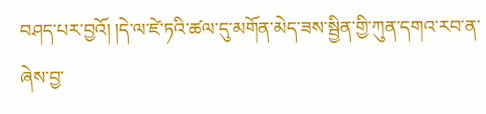བཤད་པར་བྱའོ། །དེ་ལ་ཛེ་ཏའི་ཚལ་དུ་མགོན་མེད་ཟས་སྦྱིན་གྱི་ཀུན་དགའ་རབ་ན་ཞེས་བྱ་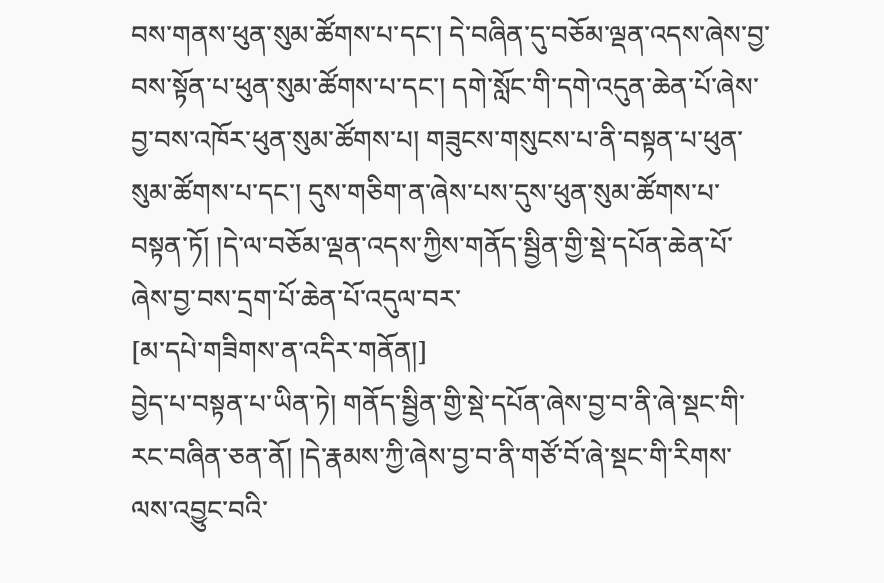བས་གནས་ཕུན་སུམ་ཚོགས་པ་དང་། དེ་བཞིན་དུ་བཅོམ་ལྡན་འདས་ཞེས་བྱ་བས་སྟོན་པ་ཕུན་སུམ་ཚོགས་པ་དང་། དགེ་སློང་གི་དགེ་འདུན་ཆེན་པོ་ཞེས་བྱ་བས་འཁོར་ཕུན་སུམ་ཚོགས་པ། གཟུངས་གསུངས་པ་ནི་བསྟན་པ་ཕུན་སུམ་ཚོགས་པ་དང་། དུས་གཅིག་ན་ཞེས་པས་དུས་ཕུན་སུམ་ཚོགས་པ་བསྟན་ཏོ། །དེ་ལ་བཅོམ་ལྡན་འདས་ཀྱིས་གནོད་སྦྱིན་གྱི་སྡེ་དཔོན་ཆེན་པོ་ཞེས་བྱ་བས་དྲག་པོ་ཆེན་པོ་འདུལ་བར་
[མ་དཔེ་གཟིགས་ན་འདིར་གནོན།]
བྱེད་པ་བསྟན་པ་ཡིན་ཏེ། གནོད་སྦྱིན་གྱི་སྡེ་དཔོན་ཞེས་བྱ་བ་ནི་ཞེ་སྡང་གི་རང་བཞིན་ཅན་ནོ། །དེ་རྣམས་ཀྱི་ཞེས་བྱ་བ་ནི་གཙོ་བོ་ཞེ་སྡང་གི་རིགས་ལས་འབྱུང་བའི་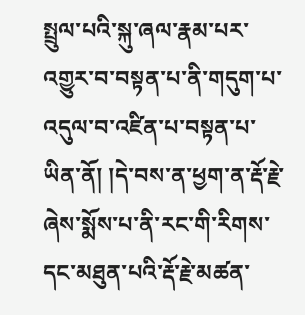སྤྲུལ་པའི་སྐུ་ཞལ་རྣམ་པར་འགྱུར་བ་བསྟན་པ་ནི་གདུག་པ་འདུལ་བ་འཛིན་པ་བསྟན་པ་ཡིན་ནོ། །དེ་བས་ན་ཕྱག་ན་རྡོ་རྗེ་ཞེས་སྨོས་པ་ནི་རང་གི་རིགས་དང་མཐུན་པའི་རྡོ་རྗེ་མཚན་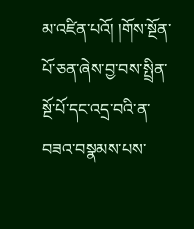མ་འཛིན་པའོ། །གོས་སྔོན་པོ་ཅན་ཞེས་བྱ་བས་སྤྲིན་སྔོ་པོ་དང་འདྲ་བའི་ན་བཟའ་བསྣམས་པས་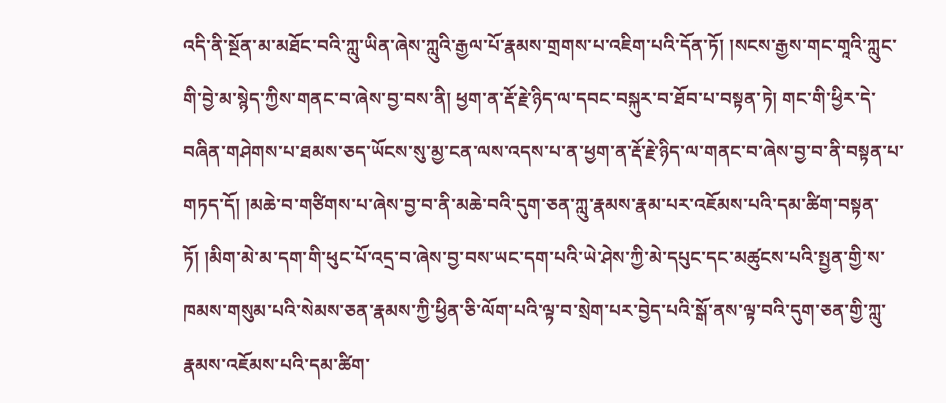འདི་ནི་སྔོན་མ་མཐོང་བའི་ཀླུ་ཡིན་ཞེས་ཀླུའི་རྒྱལ་པོ་རྣམས་གྲགས་པ་འཇིག་པའི་དོན་ཏོ། །སངས་རྒྱས་གང་གཱའི་ཀླུང་གི་བྱེ་མ་སྙེད་ཀྱིས་གནང་བ་ཞེས་བྱ་བས་ནི། ཕྱག་ན་རྡོ་རྗེ་ཉིད་ལ་དབང་བསྐུར་བ་ཐོབ་པ་བསྟན་ཏེ། གང་གི་ཕྱིར་དེ་བཞིན་གཤེགས་པ་ཐམས་ཅད་ཡོངས་སུ་མྱ་ངན་ལས་འདས་པ་ན་ཕྱག་ན་རྡོ་རྗེ་ཉིད་ལ་གནང་བ་ཞེས་བྱ་བ་ནི་བསྟན་པ་གཏད་དོ། །མཆེ་བ་གཙིགས་པ་ཞེས་བྱ་བ་ནི་མཆེ་བའི་དུག་ཅན་ཀླུ་རྣམས་རྣམ་པར་འཇོམས་པའི་དམ་ཚིག་བསྟན་ཏོ། །མིག་མེ་མ་དག་གི་ཕུང་པོ་འདྲ་བ་ཞེས་བྱ་བས་ཡང་དག་པའི་ཡེ་ཤེས་ཀྱི་མེ་དཔུང་དང་མཚུངས་པའི་སྤྱན་གྱི་ས་ཁམས་གསུམ་པའི་སེམས་ཅན་རྣམས་ཀྱི་ཕྱིན་ཅི་ལོག་པའི་ལྟ་བ་སྲེག་པར་བྱེད་པའི་སྒོ་ནས་ལྟ་བའི་དུག་ཅན་གྱི་ཀླུ་རྣམས་འཇོམས་པའི་དམ་ཚིག་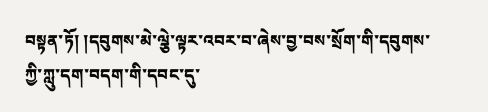བསྟན་ཏོ། །དབུགས་མེ་ལྕེ་ལྟར་འབར་བ་ཞེས་བྱ་བས་སྲོག་གི་དབུགས་ཀྱི་ཀླུ་དག་བདག་གི་དབང་དུ་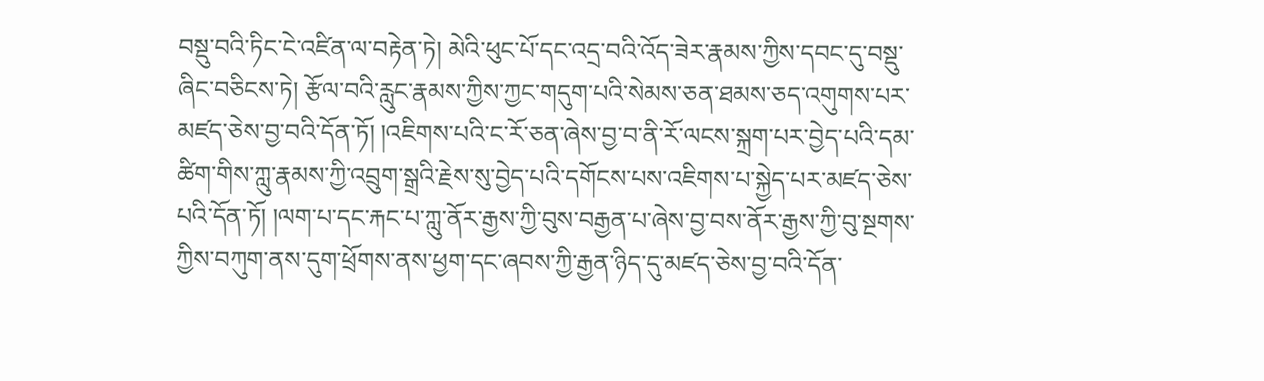བསྡུ་བའི་ཏིང་ངེ་འཛིན་ལ་བརྟེན་ཏེ། མེའི་ཕུང་པོ་དང་འདྲ་བའི་འོད་ཟེར་རྣམས་ཀྱིས་དབང་དུ་བསྡུ་ཞིང་བཅིངས་ཏེ། རྩོལ་བའི་རླུང་རྣམས་ཀྱིས་ཀྱང་གདུག་པའི་སེམས་ཅན་ཐམས་ཅད་འགུགས་པར་མཛད་ཅེས་བྱ་བའི་དོན་ཏོ། །འཇིགས་པའི་ང་རོ་ཅན་ཞེས་བྱ་བ་ནི་རོ་ལངས་སྐྲག་པར་བྱེད་པའི་དམ་ཚིག་གིས་ཀླུ་རྣམས་ཀྱི་འབྲུག་སྒྲའི་རྗེས་སུ་བྱེད་པའི་དགོངས་པས་འཇིགས་པ་སྐྱེད་པར་མཛད་ཅེས་པའི་དོན་ཏོ། །ལག་པ་དང་རྐང་པ་ཀླུ་ནོར་རྒྱས་ཀྱི་བུས་བརྒྱན་པ་ཞེས་བྱ་བས་ནོར་རྒྱས་ཀྱི་བུ་སྔགས་ཀྱིས་བཀུག་ནས་དུག་ཕྲོགས་ནས་ཕྱག་དང་ཞབས་ཀྱི་རྒྱན་ཉིད་དུ་མཛད་ཅེས་བྱ་བའི་དོན་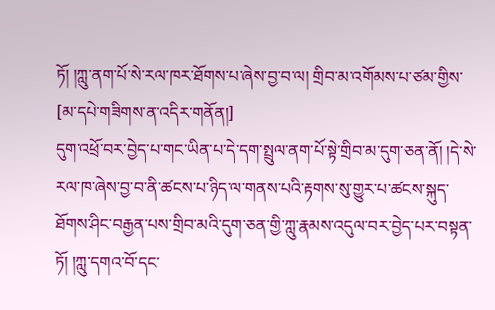ཏོ། །ཀླུ་ནག་པོ་སེ་རལ་ཁར་ཐོགས་པ་ཞེས་བྱ་བ་ལ། གྲིབ་མ་འགོམས་པ་ཙམ་གྱིས་
[མ་དཔེ་གཟིགས་ན་འདིར་གནོན།]
དུག་འཕྲོ་བར་བྱེད་པ་གང་ཡིན་པ་དེ་དག་སྤྲུལ་ནག་པོ་སྟེ་གྲིབ་མ་དུག་ཅན་ནོ། །དེ་སེ་རལ་ཁ་ཞེས་བྱ་བ་ནི་ཚངས་པ་ཉིད་ལ་གནས་པའི་རྟགས་སུ་གྱུར་པ་ཚངས་སྐུད་ཐོགས་ཤིང་བརྒྱན་པས་གྲིབ་མའི་དུག་ཅན་གྱི་ཀླུ་རྣམས་འདུལ་བར་བྱེད་པར་བསྟན་ཏོ། །ཀླུ་དགའ་བོ་དང་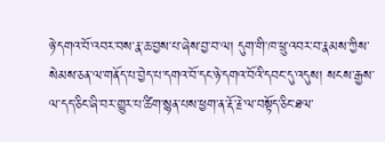ཉེ་དགའ་བོ་འབར་བས་རྣ་ཆ་བྱས་པ་ཞེས་བྱ་བ་ལ། དུག་གི་ཁ་ཕྲུ་འབར་བ་རྣམས་ཀྱིས་སེམས་ཅན་ལ་གནོད་པ་བྱེད་པ་དགའ་བོ་དང་ཉེ་དགའ་བོའི་དབང་དུ་འདུས། སངས་རྒྱས་ལ་དད་ཅིང་ཞི་བར་གྱུར་པ་ཚིག་སྙན་པས་ཕྱག་ན་རྡོ་རྗེ་ལ་བསྟོད་ཅིང་ཐལ་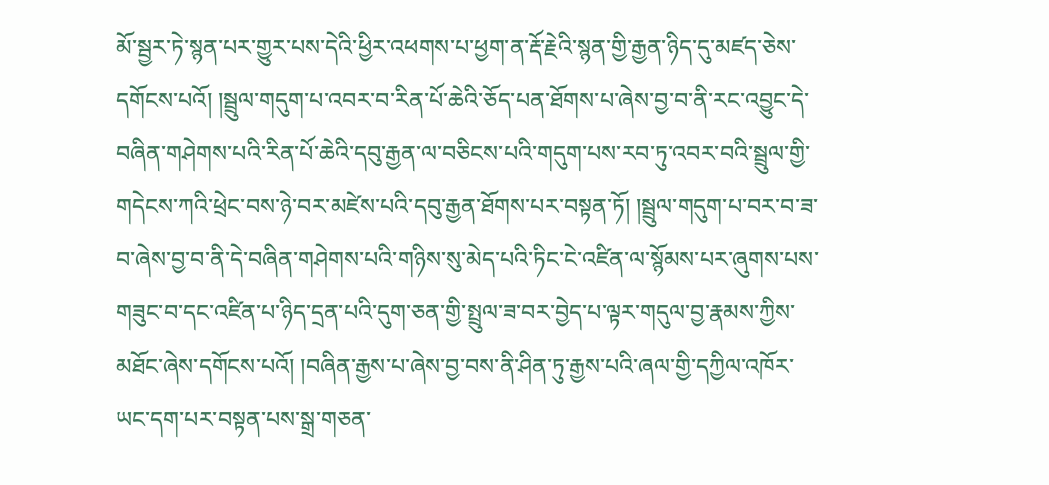མོ་སྦྱར་ཏེ་སྙན་པར་གྱུར་པས་དེའི་ཕྱིར་འཕགས་པ་ཕྱག་ན་རྡོ་རྗེའི་སྙན་གྱི་རྒྱན་ཉིད་དུ་མཛད་ཅེས་དགོངས་པའོ། །སྦྲུལ་གདུག་པ་འབར་བ་རིན་པོ་ཆེའི་ཅོད་པན་ཐོགས་པ་ཞེས་བྱ་བ་ནི་རང་འབྱུང་དེ་བཞིན་གཤེགས་པའི་རིན་པོ་ཆེའི་དབུ་རྒྱན་ལ་བཅིངས་པའི་གདུག་པས་རབ་ཏུ་འབར་བའི་སྦྲུལ་གྱི་གདེངས་ཀའི་ཕྲེང་བས་ཉེ་བར་མཛེས་པའི་དབུ་རྒྱན་ཐོགས་པར་བསྟན་ཏོ། །སྦྲུལ་གདུག་པ་བར་བ་ཟ་བ་ཞེས་བྱ་བ་ནི་དེ་བཞིན་གཤེགས་པའི་གཉིས་སུ་མེད་པའི་ཏིང་ངེ་འཛིན་ལ་སྙོམས་པར་ཞུགས་པས་གཟུང་བ་དང་འཛིན་པ་ཉིད་དྲན་པའི་དུག་ཅན་གྱི་སྤྲུལ་ཟ་བར་བྱེད་པ་ལྟར་གདུལ་བྱ་རྣམས་ཀྱིས་མཐོང་ཞེས་དགོངས་པའོ། །བཞིན་རྒྱས་པ་ཞེས་བྱ་བས་ནི་ཤིན་ཏུ་རྒྱས་པའི་ཞལ་གྱི་དཀྱིལ་འཁོར་ཡང་དག་པར་བསྟན་པས་སྒྲ་གཅན་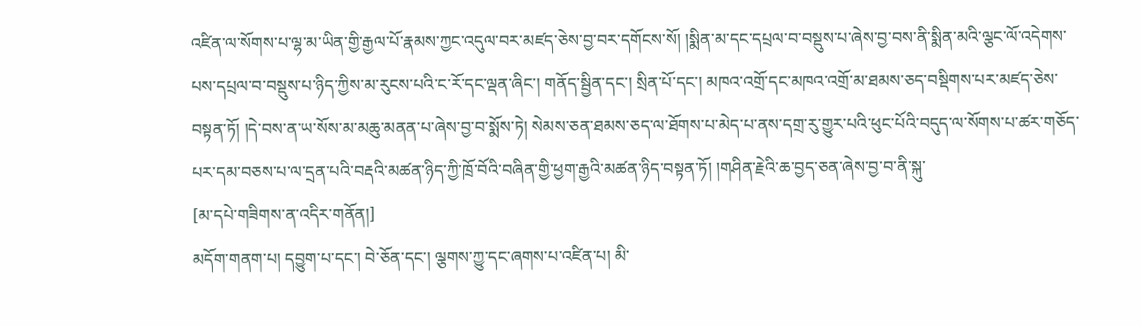འཛིན་ལ་སོགས་པ་ལྷ་མ་ཡིན་གྱི་རྒྱལ་པོ་རྣམས་ཀྱང་འདུལ་བར་མཛད་ཅེས་བྱ་བར་དགོངས་སོ། །སྨིན་མ་དང་དཔྲལ་བ་བསྡུས་པ་ཞེས་བྱ་བས་ནི་སྨིན་མའི་ལྕང་ལོ་འདེགས་པས་དཔྲལ་བ་བསྡུས་པ་ཉིད་ཀྱིས་མ་རུངས་པའི་ང་རོ་དང་ལྡན་ཞིང་། གནོད་སྦྱིན་དང་། སྲིན་པོ་དང་། མཁའ་འགྲོ་དང་མཁའ་འགྲོ་མ་ཐམས་ཅད་བསྡིགས་པར་མཛད་ཅེས་བསྟན་ཏོ། །དེ་བས་ན་ཡ་སོས་མ་མཆུ་མནན་པ་ཞེས་བྱ་བ་སྨོས་ཏེ། སེམས་ཅན་ཐམས་ཅད་ལ་ཐོགས་པ་མེད་པ་ནས་དགྲ་རུ་གྱུར་པའི་ཕུང་པོའི་བདུད་ལ་སོགས་པ་ཚར་གཅོད་པར་དམ་བཅས་པ་ལ་དྲན་པའི་བརྡའི་མཚན་ཉིད་ཀྱི་ཁྲོ་བོའི་བཞིན་གྱི་ཕྱག་རྒྱའི་མཚན་ཉིད་བསྟན་ཏོ། །གཤིན་རྗེའི་ཆ་བྱད་ཅན་ཞེས་བྱ་བ་ནི་སྐུ་
[མ་དཔེ་གཟིགས་ན་འདིར་གནོན།]
མདོག་གནག་པ། དབྱུག་པ་དང་། བེ་ཅོན་དང་། ལྕགས་ཀྱུ་དང་ཞགས་པ་འཛིན་པ། མི་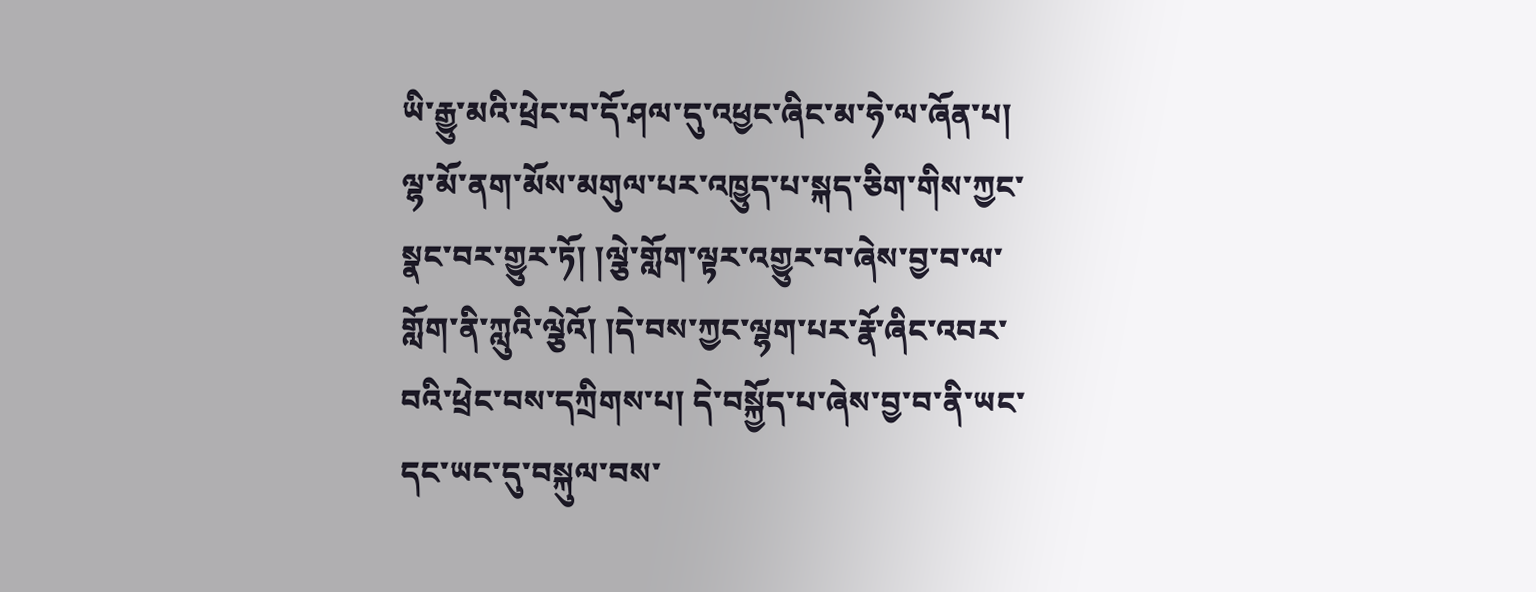ཡི་རྒྱུ་མའི་ཕྲེང་བ་དོ་ཤལ་དུ་འཕྱང་ཞིང་མ་ཧེ་ལ་ཞོན་པ། ལྷ་མོ་ནག་མོས་མགུལ་པར་འཁྱུད་པ་སྐད་ཅིག་གིས་ཀྱང་སྣང་བར་གྱུར་ཏོ། །ལྕེ་གློག་ལྟར་འགྱུར་བ་ཞེས་བྱ་བ་ལ་གློག་ནི་ཀླུའི་ལྕེའོ། །དེ་བས་ཀྱང་ལྷག་པར་རྣོ་ཞིང་འབར་བའི་ཕྲེང་བས་དཀྲིགས་པ། དེ་བསྐྱོད་པ་ཞེས་བྱ་བ་ནི་ཡང་དང་ཡང་དུ་བསྐུལ་བས་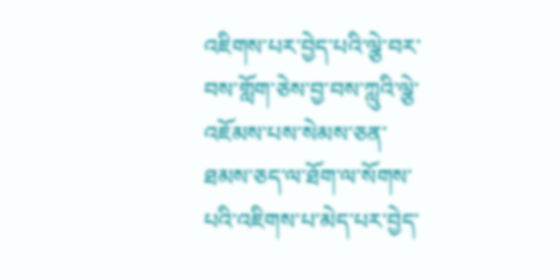འཇིགས་པར་བྱེད་པའི་ལྕེ་བར་བས་གློག་ཅེས་བྱ་བས་ཀླུའི་ལྕེ་འཇོམས་པས་སེམས་ཅན་ཐམས་ཅད་ལ་ཐོག་ལ་སོགས་པའི་འཇིགས་པ་མེད་པར་བྱེད་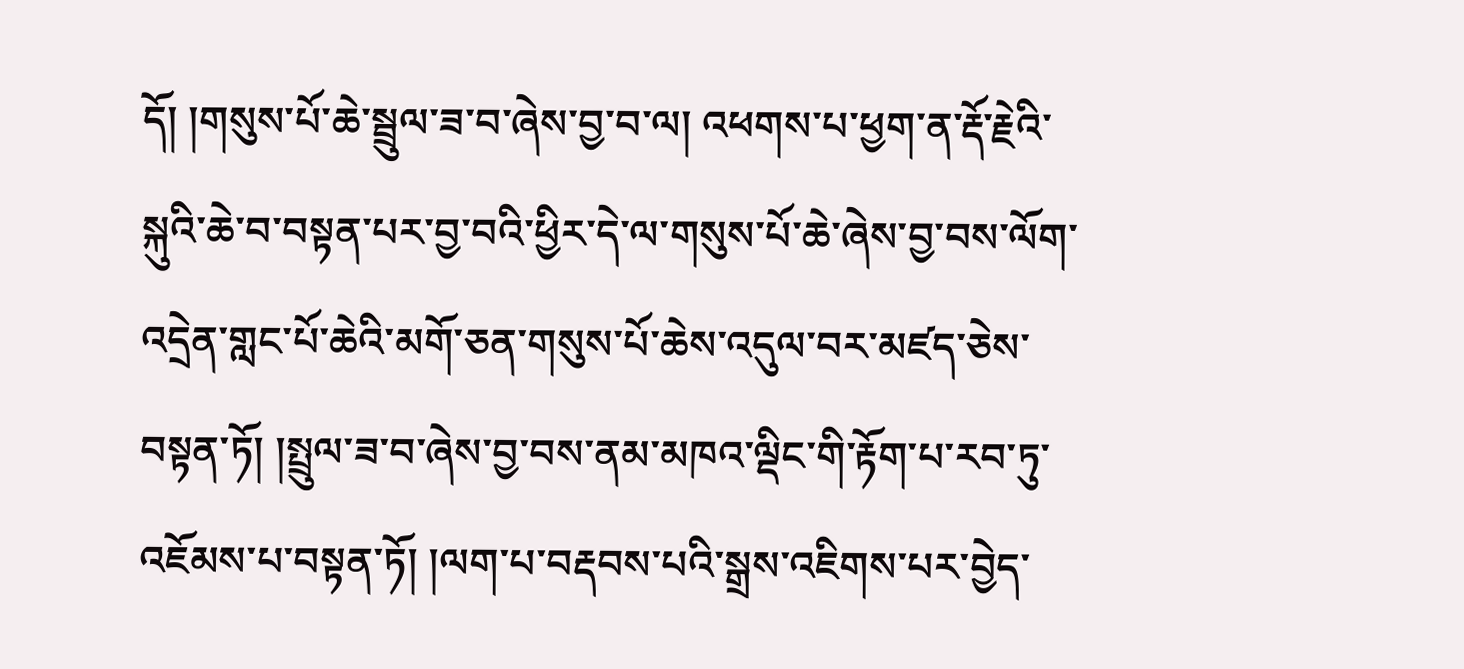དོ། །གསུས་པོ་ཆེ་སྦྲུལ་ཟ་བ་ཞེས་བྱ་བ་ལ། འཕགས་པ་ཕྱག་ན་རྡོ་རྗེའི་སྐུའི་ཆེ་བ་བསྟན་པར་བྱ་བའི་ཕྱིར་དེ་ལ་གསུས་པོ་ཆེ་ཞེས་བྱ་བས་ལོག་འདྲེན་གླང་པོ་ཆེའི་མགོ་ཅན་གསུས་པོ་ཆེས་འདུལ་བར་མཛད་ཅེས་བསྟན་ཏོ། །སྤྲུལ་ཟ་བ་ཞེས་བྱ་བས་ནམ་མཁའ་ལྡིང་གི་རྟོག་པ་རབ་ཏུ་འཇོམས་པ་བསྟན་ཏོ། །ལག་པ་བརྡབས་པའི་སྒྲས་འཇིགས་པར་བྱེད་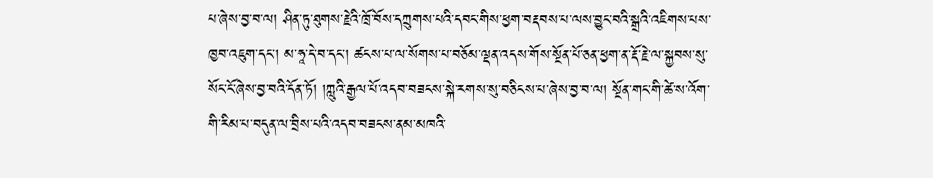པ་ཞེས་བྱ་བ་ལ། ཤིན་ཏུ་ཐུགས་རྗེའི་ཁྲོ་བོས་དཀྲུགས་པའི་དབང་གིས་ཕྱག་བརྡབས་པ་ལས་བྱུང་བའི་སྒྲའི་འཇིགས་པས་ཁྱབ་འཇུག་དང་། མ་ཧཱ་དེ་བ་དང་། ཚངས་པ་ལ་སོགས་པ་བཅོམ་ལྡན་འདས་གོས་སྔོན་པོ་ཅན་ཕྱག་ན་རྡོ་རྗེ་ལ་སྐྱབས་སུ་སོང་ངོ་ཞེས་བྱ་བའི་དོན་ཏོ། །ཀླུའི་རྒྱལ་པོ་འདབ་བཟངས་སྐེ་རགས་སུ་བཅིངས་པ་ཞེས་བྱ་བ་ལ། སྔོན་གང་གི་ཚེ་ས་འོག་གི་རིམ་པ་བདུན་ལ་བྲིས་པའི་འདབ་བཟངས་ནམ་མཁའི་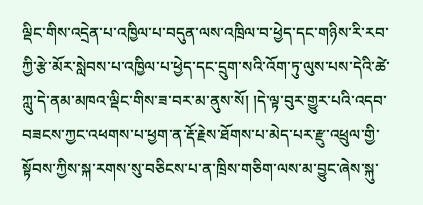ལྡིང་གིས་འདྲེན་པ་འཁྱིལ་པ་བདུན་ལས་འཁྲིལ་བ་ཕྱེད་དང་གཉིས་རི་རབ་ཀྱི་རྩེ་མོར་སླེབས་པ་འཁྱིལ་པ་ཕྱེད་དང་དྲུག་སའི་འོག་ཏུ་ལུས་པས་དེའི་ཚེ་ཀླུ་དེ་ནམ་མཁའ་ལྡིང་གིས་ཟ་བར་མ་ནུས་སོ། །དེ་ལྟ་བུར་གྱུར་པའི་འདབ་བཟངས་ཀྱང་འཕགས་པ་ཕྱག་ན་རྡོ་རྗེས་ཐོགས་པ་མེད་པར་རྫུ་འཕྲུལ་གྱི་སྟོབས་ཀྱིས་སྐ་རགས་སུ་བཅིངས་པ་ན་ཁྲིས་གཅིག་ལས་མ་བྱུང་ཞེས་སྐུ་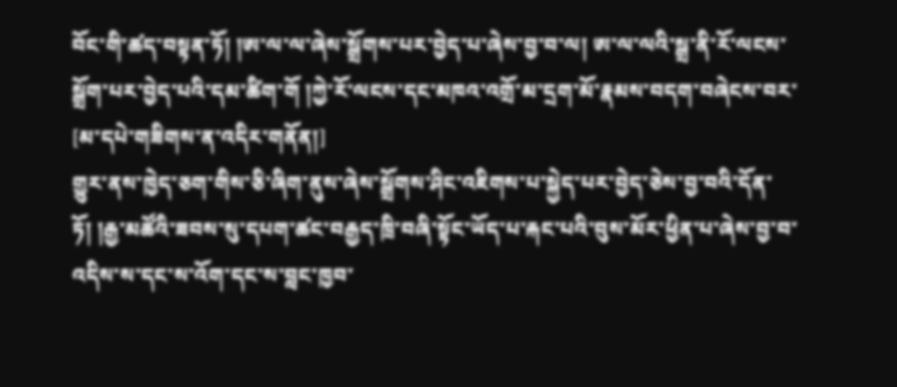བོང་གི་ཚད་བསྟན་ཏོ། །ཨ་ལ་ལ་ཞེས་སྒྲོགས་པར་བྱེད་པ་ཞེས་བྱ་བ་ལ། ཨ་ལ་ལའི་སྒྲ་ནི་རོ་ལངས་སྒྲོག་པར་བྱེད་པའི་དམ་ཚིག་གོ །ཀྱེ་རོ་ལངས་དང་མཁའ་འགྲོ་མ་དྲག་མོ་རྣམས་བདག་བཞེངས་བར་
[མ་དཔེ་གཟིགས་ན་འདིར་གནོན།]
གྱུར་ནས་ཁྱེད་ཅག་གིས་ཅི་ཞིག་ནུས་ཞེས་སྒྲོགས་ཤིང་འཇིགས་པ་སྐྱེད་པར་བྱེད་ཅེས་བྱ་བའི་དོན་ཏོ། །རྒྱ་མཚོའི་ཟབས་སུ་དཔག་ཚང་བརྒྱད་ཁྲི་བཞི་སྟོང་ཡོད་པ་རྐང་པའི་བུས་མོར་ཕྱིན་པ་ཞེས་བྱ་བ་འདིས་ས་དང་ས་འོག་དང་ས་བླང་ཁྱབ་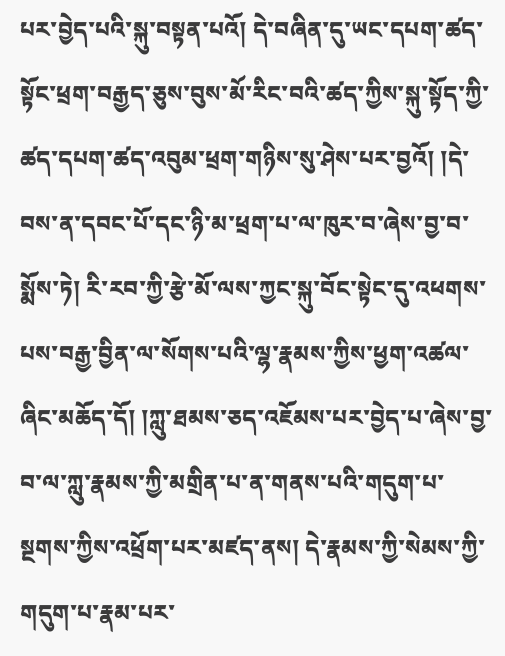པར་བྱེད་པའི་སྐུ་བསྟན་པའོ། དེ་བཞིན་དུ་ཡང་དཔག་ཚད་སྟོང་ཕྲག་བརྒྱད་ཅུས་བུས་མོ་རིང་བའི་ཚད་ཀྱིས་སྐུ་སྟོད་ཀྱི་ཚད་དཔག་ཚད་འབུམ་ཕྲག་གཉིས་སུ་ཤེས་པར་བྱའོ། །དེ་བས་ན་དབང་པོ་དང་ཉི་མ་ཕྲག་པ་ལ་ཁུར་བ་ཞེས་བྱ་བ་སྨོས་ཏེ། རི་རབ་ཀྱི་རྩེ་མོ་ལས་ཀྱང་སྐུ་བོང་སྟེང་དུ་འཕགས་པས་བརྒྱ་བྱིན་ལ་སོགས་པའི་ལྷ་རྣམས་ཀྱིས་ཕྱག་འཚལ་ཞིང་མཆོད་དོ། །ཀླུ་ཐམས་ཅད་འཇོམས་པར་བྱེད་པ་ཞེས་བྱ་བ་ལ་ཀླུ་རྣམས་ཀྱི་མགྲིན་པ་ན་གནས་པའི་གདུག་པ་སྔགས་ཀྱིས་འཕྲོག་པར་མཛད་ནས། དེ་རྣམས་ཀྱི་སེམས་ཀྱི་གདུག་པ་རྣམ་པར་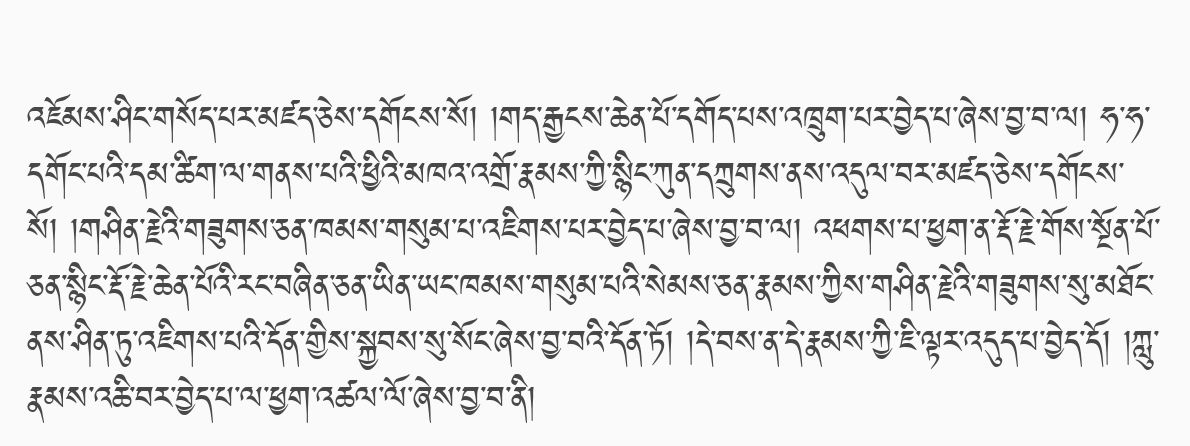འཇོམས་ཤིང་གསོད་པར་མཛད་ཅེས་དགོངས་སོ། །གད་རྒྱངས་ཆེན་པོ་དགོད་པས་འཁྲུག་པར་བྱེད་པ་ཞེས་བྱ་བ་ལ། ཧ་ཧ་དགོང་པའི་དམ་ཚིག་ལ་གནས་པའི་ཕྱིའི་མཁའ་འགྲོ་རྣམས་ཀྱི་སྙིང་ཀུན་དཀྲུགས་ནས་འདུལ་བར་མཛད་ཅེས་དགོངས་སོ། །གཤིན་རྗེའི་གཟུགས་ཅན་ཁམས་གསུམ་པ་འཇིགས་པར་བྱེད་པ་ཞེས་བྱ་བ་ལ། འཕགས་པ་ཕྱག་ན་རྡོ་རྗེ་གོས་སྔོན་པོ་ཅན་སྙིང་རྡོ་རྗེ་ཆེན་པོའི་རང་བཞིན་ཅན་ཡིན་ཡང་ཁམས་གསུམ་པའི་སེམས་ཅན་རྣམས་ཀྱིས་གཤིན་རྗེའི་གཟུགས་སུ་མཐོང་ནས་ཤིན་ཏུ་འཇིགས་པའི་དོན་གྱིས་སྐྱབས་སུ་སོང་ཞེས་བྱ་བའི་དོན་ཏོ། །དེ་བས་ན་དེ་རྣམས་ཀྱི་ཇི་ལྟར་འདུད་པ་བྱེད་དོ། །ཀླུ་རྣམས་འཆི་བར་བྱེད་པ་ལ་ཕྱག་འཚལ་ལོ་ཞེས་བྱ་བ་ནི།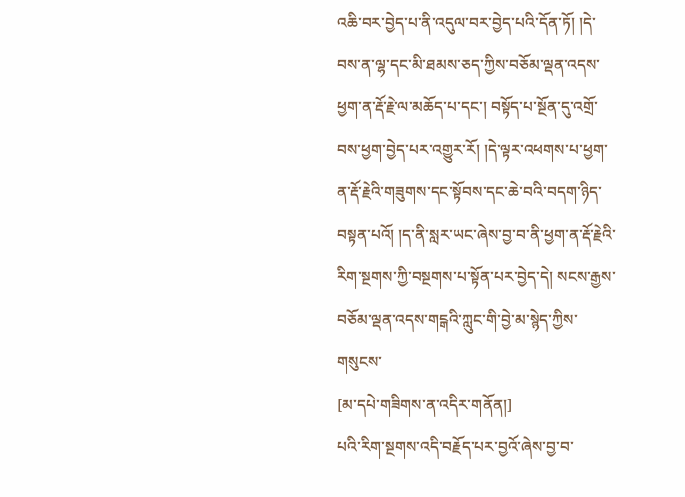འཆི་བར་བྱེད་པ་ནི་འདུལ་བར་བྱེད་པའི་དོན་ཏོ། །དེ་བས་ན་ལྷ་དང་མི་ཐམས་ཅད་ཀྱིས་བཅོམ་ལྡན་འདས་ཕྱག་ན་རྡོ་རྗེ་ལ་མཆོད་པ་དང་། བསྟོད་པ་སྔོན་དུ་འགྲོ་བས་ཕྱག་བྱེད་པར་འགྱུར་རོ། །དེ་ལྟར་འཕགས་པ་ཕྱག་ན་རྡོ་རྗེའི་གཟུགས་དང་སྟོབས་དང་ཆེ་བའི་བདག་ཉིད་བསྟན་པའོ། །ད་ནི་སླར་ཡང་ཞེས་བྱ་བ་ནི་ཕྱག་ན་རྡོ་རྗེའི་རིག་སྔགས་ཀྱི་བསྔགས་པ་སྟོན་པར་བྱེད་དེ། སངས་རྒྱས་བཅོམ་ལྡན་འདས་གངྒའི་ཀླུང་གི་བྱེ་མ་སྙེད་ཀྱིས་གསུངས་
[མ་དཔེ་གཟིགས་ན་འདིར་གནོན།]
པའི་རིག་སྔགས་འདི་བརྗོད་པར་བྱའོ་ཞེས་བྱ་བ་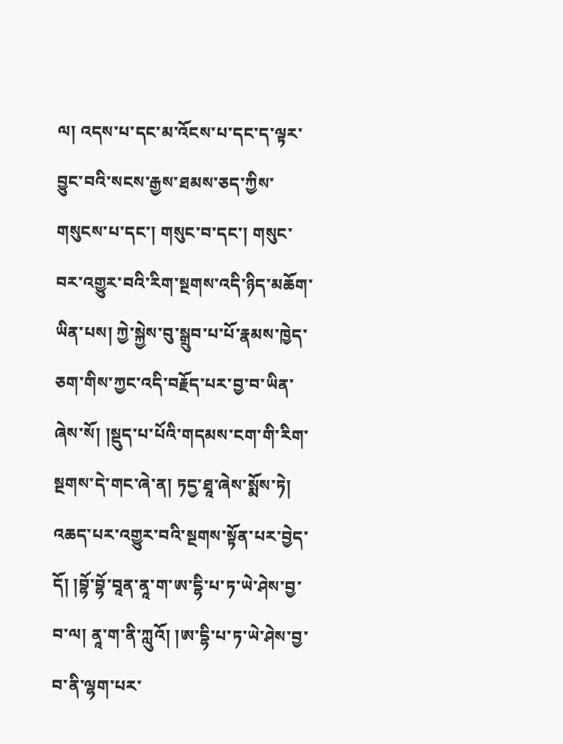ལ། འདས་པ་དང་མ་འོངས་པ་དང་ད་ལྟར་བྱུང་བའི་སངས་རྒྱས་ཐམས་ཅད་ཀྱིས་གསུངས་པ་དང་། གསུང་བ་དང་། གསུང་བར་འགྱུར་བའི་རིག་སྔགས་འདི་ཉིད་མཆོག་ཡིན་པས། ཀྱེ་སྐྱེས་བུ་སྒྲུབ་པ་པོ་རྣམས་ཁྱེད་ཅག་གིས་ཀྱང་འདི་བརྗོད་པར་བྱ་བ་ཡིན་ཞེས་སོ། །སྡུད་པ་པོའི་གདམས་ངག་གི་རིག་སྔགས་དེ་གང་ཞེ་ན། ཏདྱ་ཐཱ་ཞེས་སྨོས་ཏེ། འཆད་པར་འགྱུར་བའི་སྔགས་སྟོན་པར་བྱེད་དོ། །བྷོ་བྷོ་བཱན་ནཱ་ག་ཨ་དྷི་པ་ཏ་ཡེ་ཤེས་བྱ་བ་ལ། ནཱ་ག་ནི་ཀླུའོ། །ཨ་དྷི་པ་ཏ་ཡེ་ཤེས་བྱ་བ་ནི་ལྷག་པར་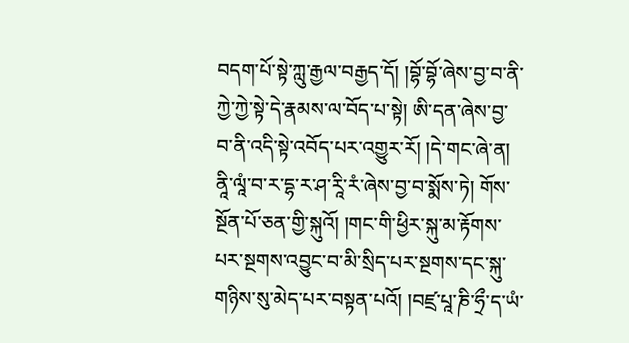བདག་པོ་སྟེ་ཀླུ་རྒྱལ་བརྒྱད་དོ། །བྷོ་བྷོ་ཞེས་བྱ་བ་ནི་ཀྱེ་ཀྱེ་སྟེ་དེ་རྣམས་ལ་བོད་པ་སྟེ། ཨི་དན་ཞེས་བྱ་བ་ནི་འདི་སྟེ་འབོད་པར་འགྱུར་རོ། །དེ་གང་ཞེ་ན། ནཱི་ལཱཾ་བ་ར་དྷ་ར་ཤ་རཱི་རཾ་ཞེས་བྱ་བ་སྨོས་ཏེ། གོས་སྔོན་པོ་ཅན་གྱི་སྐུའོ། །གང་གི་ཕྱིར་སྐུ་མ་རྟོགས་པར་སྔགས་འབྱུང་བ་མི་སྲིད་པར་སྔགས་དང་སྐུ་གཉིས་སུ་མེད་པར་བསྟན་པའོ། །བཛྲ་པཱ་ཎི་ཧྲྀ་ད་ཡཾ་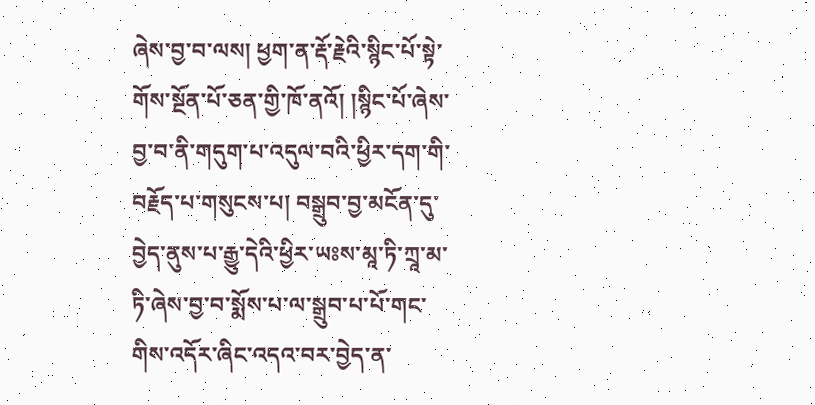ཞེས་བྱ་བ་ལས། ཕྱག་ན་རྡོ་རྗེའི་སྙིང་པོ་སྟེ་གོས་སྔོན་པོ་ཅན་གྱི་ཁོ་ནའོ། །སྙིང་པོ་ཞེས་བྱ་བ་ནི་གདུག་པ་འདུལ་བའི་ཕྱིར་དག་གི་བརྗོད་པ་གསུངས་པ། བསྒྲུབ་བྱ་མངོན་དུ་བྱེད་ནུས་པ་རྒྱུ་དེའི་ཕྱིར་ཡཿས་མཱ་ཏི་ཀྲཱ་མ་ཏི་ཞེས་བྱ་བ་སྨོས་པ་ལ་སྒྲུབ་པ་པོ་གང་གིས་འདོར་ཞིང་འདའ་བར་བྱེད་ན་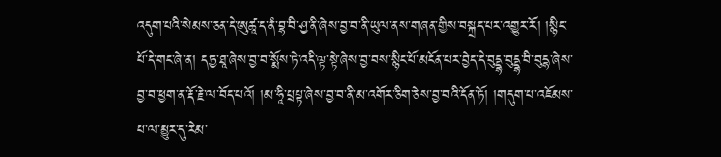འདུག་པའི་སེམས་ཅན་དེ་ཨུཚཱ་ད་ནཾ་བྷ་བི་ཤྱ་ནི་ཞེས་བྱ་བ་ནི་ཡུལ་ནས་གཞན་གྱིས་བསྐྲད་པར་འགྱུར་རོ། །སྙིང་པོ་དེ་གང་ཞེ་ན། དཏྱ་ཐཱ་ཞེས་བྱ་བ་སྨོས་ཏེ་འདི་ལྟ་སྟེ་ཞེས་བྱ་བས་སྙིང་པོ་མངོན་པར་བྱེད་དེ་བུདྡྷ་བུདྡྷ་བི་བུདྷ་ཞེས་བྱ་བ་ཕྱག་ན་རྡོ་རྗེ་ལ་བོད་པའོ། །མ་ཧཱི་པྲཔྟ་ཞེས་བྱ་བ་ནི་མ་འགོར་ཅིག་ཅེས་བྱ་བའི་དོན་ཏོ། །གདུག་པ་འཇོམས་པ་ལ་མྱུར་དུ་རེམ་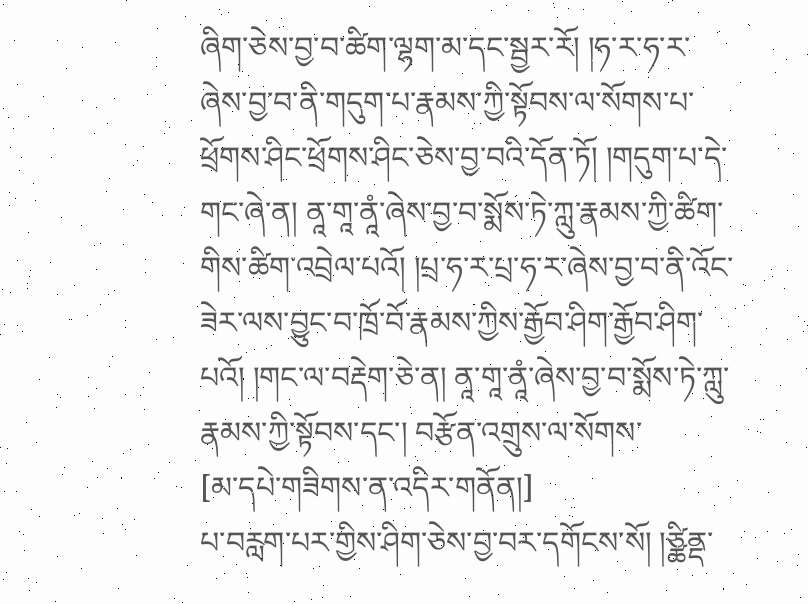ཞིག་ཅེས་བྱ་བ་ཚིག་ལྷག་མ་དང་སྦྱར་རོ། །ཧ་ར་ཧ་ར་ཞེས་བྱ་བ་ནི་གདུག་པ་རྣམས་ཀྱི་སྟོབས་ལ་སོགས་པ་ཕྲོགས་ཤིང་ཕྲོགས་ཤིང་ཅེས་བྱ་བའི་དོན་ཏོ། །གདུག་པ་དེ་གང་ཞེ་ན། ནཱ་གཱ་ནཱཾ་ཞེས་བྱ་བ་སྨོས་ཏེ་ཀླུ་རྣམས་ཀྱི་ཚིག་གིས་ཚིག་འབྲེལ་པའོ། །པྲ་ཧ་ར་པྲ་ཧ་ར་ཞེས་བྱ་བ་ནི་འོང་ཟེར་ལས་བྱུང་བ་ཁྲོ་བོ་རྣམས་ཀྱིས་རྒྱོབ་ཤིག་རྒྱོབ་ཤིག་པའོ། །གང་ལ་བརྡེག་ཅེ་ན། ནཱ་གཱ་ནཱཾ་ཞེས་བྱ་བ་སྨོས་ཏེ་ཀླུ་རྣམས་ཀྱི་སྟོབས་དང་། བརྩོན་འགྲུས་ལ་སོགས་
[མ་དཔེ་གཟིགས་ན་འདིར་གནོན།]
པ་བརླག་པར་གྱིས་ཤིག་ཅེས་བྱ་བར་དགོངས་སོ། །ཙྪིནྡ་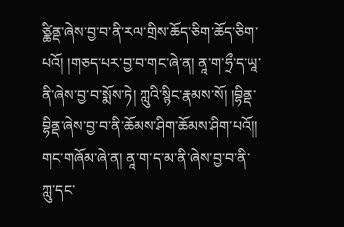ཙྪིནྡ་ཞེས་བྱ་བ་ནི་རལ་གྲིས་ཆོད་ཅིག་ཆོད་ཅིག་པའོ། །གཅད་པར་བྱ་བ་གང་ཞེ་ན། ནཱ་ག་ཧྲྀ་ད་ཡཱ་ནི་ཞེས་བྱ་བ་སྨོས་ཏེ། ཀླུའི་སྙིང་རྣམས་སོ། །བྷིནྡ་བྷིནྡ་ཞེས་བྱ་བ་ནི་ཆོམས་ཤིག་ཆོམས་ཤིག་པའོ།། གང་གཞོམ་ཞེ་ན། ནཱ་ག་ད་མ་ནི་ཞེས་བྱ་བ་ནི་ཀླུ་དང་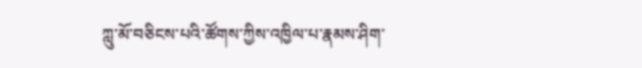ཀླུ་མོ་བཅིངས་པའི་ཚོགས་ཀྱིས་འཁྱིལ་པ་རྣམས་ཤིག་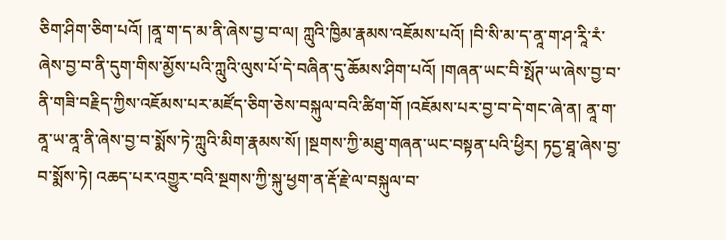ཅིག་ཤིག་ཅིག་པའོ། །ནཱ་ག་ད་མ་ནི་ཞེས་བྱ་བ་ལ། ཀླུའི་ཁྱིམ་རྣམས་འཇོམས་པའོ། །བི་སི་མ་ད་ནཱ་ག་ཤ་རཱི་རཾ་ཞེས་བྱ་བ་ནི་དུག་གིས་མྱོས་པའི་ཀླུའི་ལུས་པོ་དེ་བཞིན་དུ་ཆོམས་ཤིག་པའོ། །གཞན་ཡང་བི་སྥོཊ་ཡ་ཞེས་བྱ་བ་ནི་གཟི་བརྗིད་ཀྱིས་འཇོམས་པར་མཛོད་ཅིག་ཅེས་བསྐུལ་བའི་ཚིག་གོ །འཇོམས་པར་བྱ་བ་དེ་གང་ཞེ་ན། ནཱ་ག་ནཱ་ཡ་ནཱ་ནི་ཞེས་བྱ་བ་སྨོས་ཏེ་ཀླུའི་མིག་རྣམས་སོ། །སྔགས་ཀྱི་མཐུ་གཞན་ཡང་བསྟན་པའི་ཕྱིར། ཏདྱ་ཐཱ་ཞེས་བྱ་བ་སྨོས་ཏེ། འཆད་པར་འགྱུར་བའི་སྔགས་ཀྱི་སྐུ་ཕྱག་ན་རྡོ་རྗེ་ལ་བསྐུལ་བ་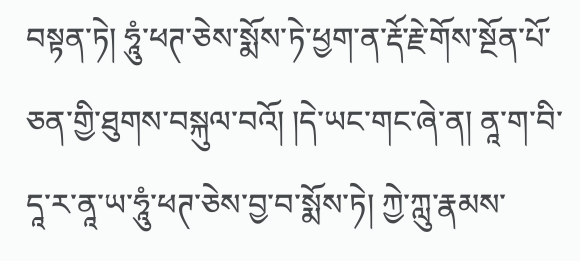བསྟན་ཏེ། ཧཱུཾ་ཕཊ་ཅེས་སྨོས་ཏེ་ཕྱག་ན་རྡོ་རྗེ་གོས་སྔོན་པོ་ཅན་གྱི་ཐུགས་བསྐུལ་བའོ། །དེ་ཡང་གང་ཞེ་ན། ནཱ་ག་བི་དཱ་ར་ནཱ་ཡ་ཧཱུཾ་ཕཊ་ཅེས་བྱ་བ་སྨོས་ཏེ། ཀྱེ་ཀླུ་རྣམས་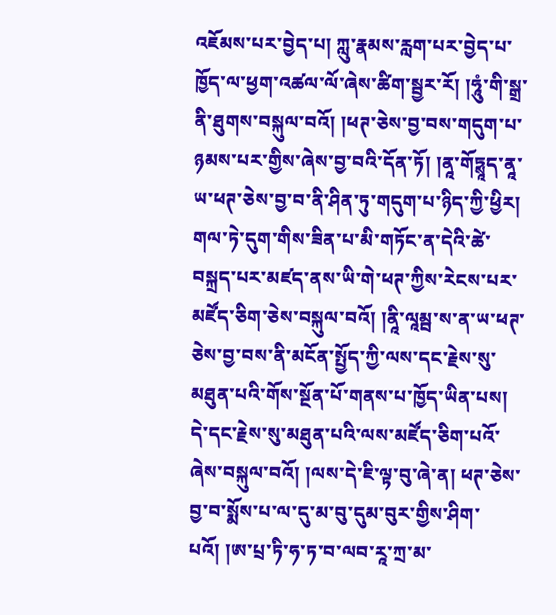འཇོམས་པར་བྱེད་པ། ཀླུ་རྣམས་རླག་པར་བྱེད་པ་ཁྱོད་ལ་ཕྱག་འཚལ་ལོ་ཞེས་ཚིག་སྦྱར་རོ། །ཧཱུཾ་གི་སྒྲ་ནི་ཐུགས་བསྐུལ་བའོ། །ཕཊ་ཅེས་བྱ་བས་གདུག་པ་ཉམས་པར་གྱིས་ཞེས་བྱ་བའི་དོན་ཏོ། །ནཱ་གོཏྶཱད་ནཱ་ཡ་ཕཊ་ཅེས་བྱ་བ་ནི་ཤིན་ཏུ་གདུག་པ་ཉིད་ཀྱི་ཕྱིར། གལ་ཏེ་དུག་གིས་ཟིན་པ་མི་གཏོང་ན་དེའི་ཚེ་བསྐྲད་པར་མཛད་ནས་ཡི་གེ་ཕཊ་ཀྱིས་རེངས་པར་མཛོད་ཅིག་ཅེས་བསྐུལ་བའོ། །ནཱི་ལཱམྦ་ས་ན་ཡ་ཕཊ་ཅེས་བྱ་བས་ནི་མངོན་སྤྱོད་ཀྱི་ལས་དང་རྗེས་སུ་མཐུན་པའི་གོས་སྔོན་པོ་གནས་པ་ཁྱོད་ཡིན་པས། དེ་དང་རྗེས་སུ་མཐུན་པའི་ལས་མཛོད་ཅིག་པའོ་ཞེས་བསྐུལ་བའོ། །ལས་དེ་ཇི་ལྟ་བུ་ཞེ་ན། ཕཊ་ཅེས་བྱ་བ་སྨོས་པ་ལ་དུ་མ་བུ་དུམ་བུར་གྱིས་ཤིག་པའོ། །ཨ་པྲ་ཏི་ཧ་ཏ་བ་ལབ་རཱ་ཀྲ་མ་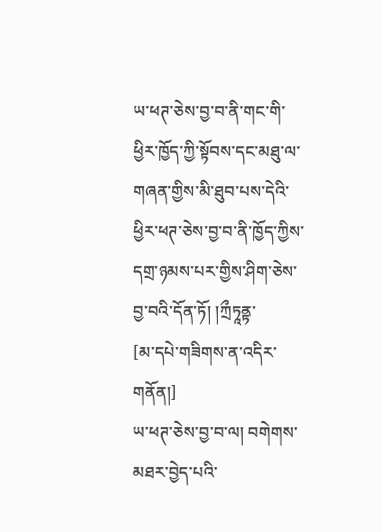ཡ་ཕཊ་ཅེས་བྱ་བ་ནི་གང་གི་ཕྱིར་ཁྱོད་ཀྱི་སྟོབས་དང་མཐུ་ལ་གཞན་གྱིས་མི་ཐུབ་པས་དེའི་ཕྱིར་ཕཊ་ཅེས་བྱ་བ་ནི་ཁྱོད་ཀྱིས་དགྲ་ཉམས་པར་གྱིས་ཤིག་ཅེས་བྱ་བའི་དོན་ཏོ། །ཀྲྀཏཱནྟ་
[མ་དཔེ་གཟིགས་ན་འདིར་གནོན།]
ཡ་ཕཊ་ཅེས་བྱ་བ་ལ། བགེགས་མཐར་བྱེད་པའི་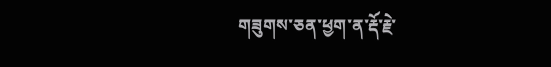གཟུགས་ཅན་ཕྱག་ན་རྡོ་རྗེ་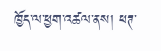ཁྱོད་ལ་ཕྱག་འཚལ་ནས། ཕཊ་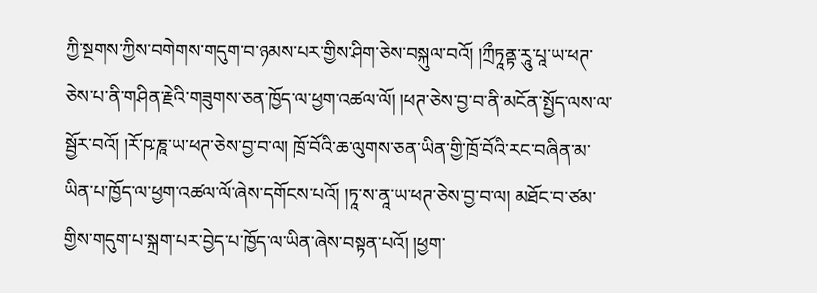ཀྱི་སྔགས་ཀྱིས་བགེགས་གདུག་བ་ཉམས་པར་གྱིས་ཤིག་ཅེས་བསྐུལ་བའོ། །ཀྲྀཏཱནྟ་རཱུ་པཱ་ཡ་ཕཊ་ཅེས་པ་ནི་གཤིན་རྗེའི་གཟུགས་ཅན་ཁྱོད་ལ་ཕྱག་འཚལ་ལོ། །ཕཊ་ཅེས་བྱ་བ་ནི་མངོན་སྤྱོད་ལས་ལ་སྦྱོར་བའོ། །རོ་ཥ་ཎཱ་ཡ་ཕཊ་ཅེས་བྱ་བ་ལ། ཁྲོ་བོའི་ཆ་ལུགས་ཅན་ཡིན་གྱི་ཁྲོ་བོའི་རང་བཞིན་མ་ཡིན་པ་ཁྱོད་ལ་ཕྱག་འཚལ་ལོ་ཞེས་དགོངས་པའོ། །ཏཱ་ས་ནཱ་ཡ་ཕཊ་ཅེས་བྱ་བ་ལ། མཐོང་བ་ཙམ་གྱིས་གདུག་པ་སྐྲག་པར་བྱེད་པ་ཁྱོད་ལ་ཡིན་ཞེས་བསྟན་པའོ། །ཕྱག་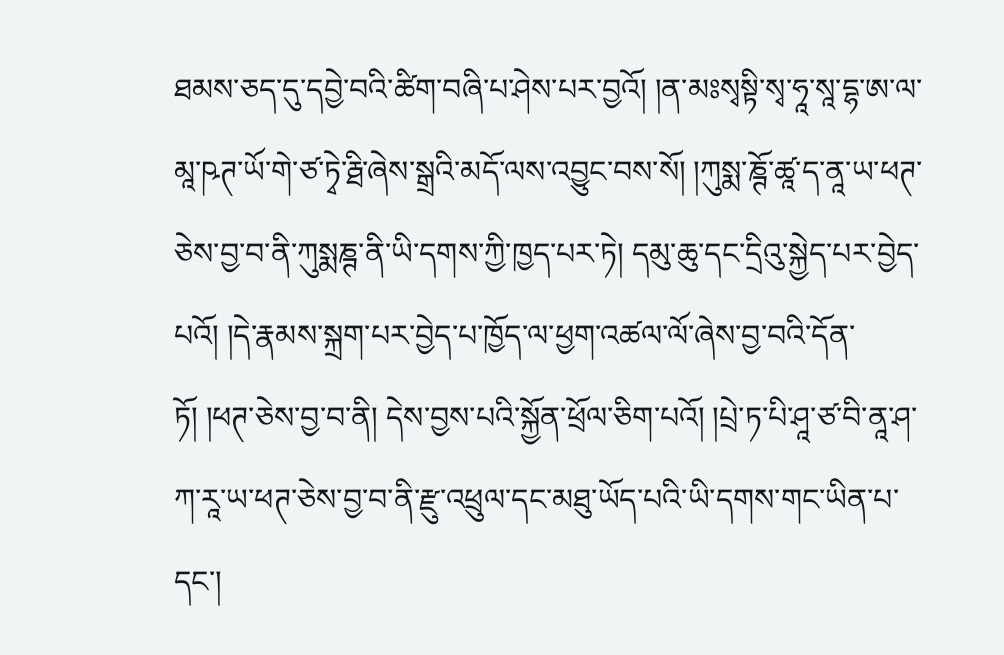ཐམས་ཅད་དུ་དབྱེ་བའི་ཚིག་བཞི་པ་ཤེས་པར་བྱའོ། །ན་མཿསྭསྟི་སྭ་ཧཱ་སཱ་དྷ་ཨ་ལ་མཱ་ཥཊ་ཡོ་གེ་ཙ་ཏྭེ་རྠི་ཞེས་སྒྲའི་མདོ་ལས་འབྱུང་བས་སོ། །ཀུསྨ་ཎྚོ་ཚཱ་ད་ནཱ་ཡ་ཕཊ་ཅེས་བྱ་བ་ནི་ཀུསྨཎྚ་ནི་ཡི་དགས་ཀྱི་ཁྱད་པར་ཏེ། དམུ་ཆུ་དང་དྲིའུ་སྐྱེད་པར་བྱེད་པའོ། །དེ་རྣམས་སྐྲག་པར་བྱེད་པ་ཁྱོད་ལ་ཕྱག་འཚལ་ལོ་ཞེས་བྱ་བའི་དོན་ཏོ། །ཕཊ་ཅེས་བྱ་བ་ནི། དེས་བྱས་པའི་སྐྱོན་ཕྲོལ་ཅིག་པའོ། །པྲེ་ཏ་པི་ཤཱ་ཙ་བི་ནཱ་ཤ་ཀ་རཱ་ཡ་ཕཊ་ཅེས་བྱ་བ་ནི་རྫུ་འཕྲུལ་དང་མཐུ་ཡོད་པའི་ཡི་དགས་གང་ཡིན་པ་དང་།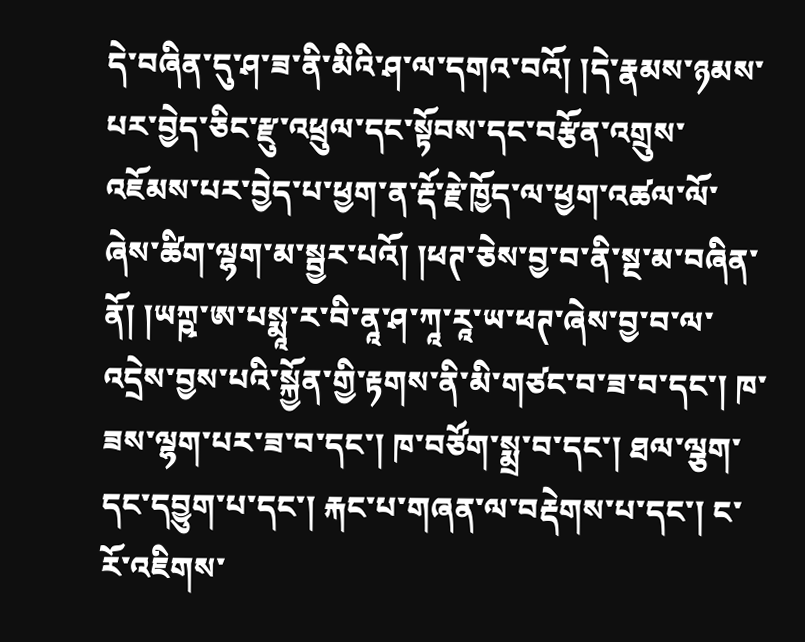དེ་བཞིན་དུ་ཤ་ཟ་ནི་མིའི་ཤ་ལ་དགའ་བའོ། །དེ་རྣམས་ཉམས་པར་བྱེད་ཅིང་རྫུ་འཕྲུལ་དང་སྟོབས་དང་བརྩོན་འགྲུས་འཇོམས་པར་བྱེད་པ་ཕྱག་ན་རྡོ་རྗེ་ཁྱོད་ལ་ཕྱག་འཚལ་ལོ་ཞེས་ཚིག་ལྷག་མ་སྦྱར་པའོ། །ཕཊ་ཅེས་བྱ་བ་ནི་སྔ་མ་བཞིན་ནོ། །ཡཀྵ་ཨ་པསྨཱ་ར་བི་ནཱ་ཤ་ཀཱ་རཱ་ཡ་ཕཊ་ཞེས་བྱ་བ་ལ་འདྲེས་བྱས་པའི་སྐྱོན་གྱི་རྟགས་ནི་མི་གཙང་བ་ཟ་བ་དང་། ཁ་ཟས་ལྷག་པར་ཟ་བ་དང་། ཁ་བཙོག་སྨྲ་བ་དང་། ཐལ་ལྕག་དང་དབྱུག་པ་དང་། རྐང་པ་གཞན་ལ་བརྡེགས་པ་དང་། ང་རོ་འཇིགས་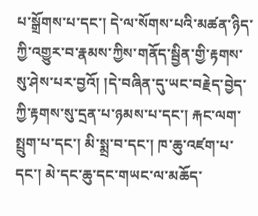པ་སྒྲོགས་པ་དང་། དེ་ལ་སོགས་པའི་མཚན་ཉིད་ཀྱི་འགྱུར་བ་རྣམས་ཀྱིས་གནོད་སྦྱིན་གྱི་རྟགས་སུ་ཤེས་པར་བྱའོ། །དེ་བཞིན་དུ་ཡང་བརྗེད་བྱེད་ཀྱི་རྟགས་སུ་དྲན་པ་ཉམས་པ་དང་། རྐང་ལག་སྤྲུག་པ་དང་། མི་སྨྲ་བ་དང་། ཁ་ཆུ་འཛག་པ་དང་། མེ་དང་ཆུ་དང་གཡང་ལ་མཆོད་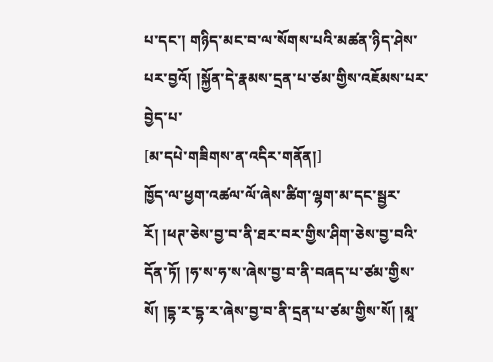པ་དང་། གཉིད་མང་བ་ལ་སོགས་པའི་མཚན་ཉིད་ཤེས་པར་བྱའོ། །སྐྱོན་དེ་རྣམས་དྲན་པ་ཙམ་གྱིས་འཇོམས་པར་བྱེད་པ་
[མ་དཔེ་གཟིགས་ན་འདིར་གནོན།]
ཁྱོད་ལ་ཕྱག་འཚལ་ལོ་ཞེས་ཚིག་ལྷག་མ་དང་སྦྱར་རོ། །ཕཊ་ཅེས་བྱ་བ་ནི་ཐར་བར་གྱིས་ཤིག་ཅེས་བྱ་བའི་དོན་ཏོ། །ཧ་ས་ཧ་ས་ཞེས་བྱ་བ་ནི་བཞད་པ་ཙམ་གྱིས་སོ། །དྷ་ར་དྷ་ར་ཞེས་བྱ་བ་ནི་དྲན་པ་ཙམ་གྱིས་སོ། །མཱ་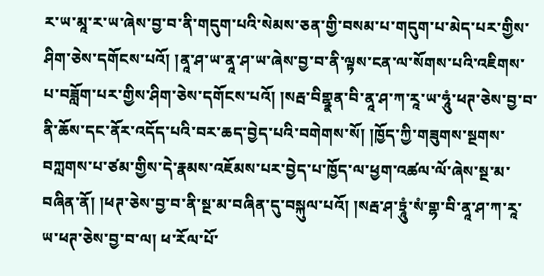ར་ཡ་མཱ་ར་ཡ་ཞེས་བྱ་བ་ནི་གདུག་པའི་སེམས་ཅན་གྱི་བསམ་པ་གདུག་པ་མེད་པར་གྱིས་ཤིག་ཅེས་དགོངས་པའོ། །ནཱ་ཤ་ཡ་ནཱ་ཤ་ཡ་ཞེས་བྱ་བ་ནི་ལྟས་ངན་ལ་སོགས་པའི་འཇིགས་པ་བཟློག་པར་གྱིས་ཤིག་ཅེས་དགོངས་པའོ། །སརྦ་བིགྷྣན་བི་ནཱ་ཤ་ཀ་རཱ་ཡ་ཧཱུཾ་ཕཊ་ཅེས་བྱ་བ་ནི་ཆོས་དང་ནོར་འདོད་པའི་བར་ཆད་བྱེད་པའི་བགེགས་སོ། །ཁྱོད་ཀྱི་གཟུགས་སྔགས་བཀླགས་པ་ཙམ་གྱིས་དེ་རྣམས་འཇོམས་པར་བྱེད་པ་ཁྱོད་ལ་ཕྱག་འཚལ་ལོ་ཞེས་སྔ་མ་བཞིན་ནོ། །ཕཊ་ཅེས་བྱ་བ་ནི་སྔ་མ་བཞིན་དུ་བསྐུལ་པའོ། །སརྦ་ཤ་ཏྲཱུཾ་སཾ་གྷ་བི་ནཱ་ཤ་ཀ་རཱ་ཡ་ཕཊ་ཅེས་བྱ་བ་ལ། ཕ་རོལ་པོ་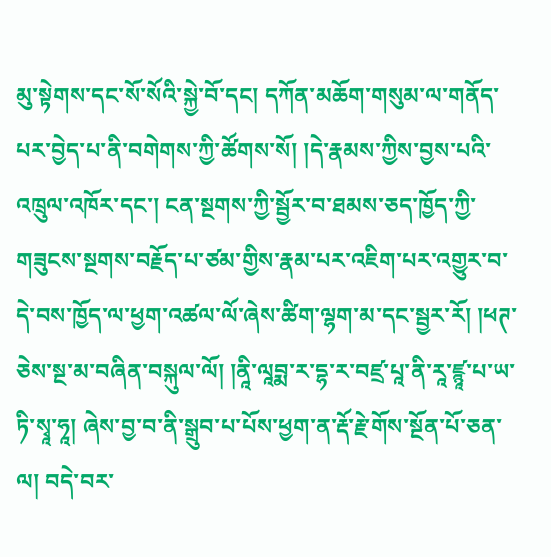མུ་སྟེགས་དང་སོ་སོའི་སྐྱེ་བོ་དང། དཀོན་མཆོག་གསུམ་ལ་གནོད་པར་བྱེད་པ་ནི་བགེགས་ཀྱི་ཚོགས་སོ། །དེ་རྣམས་ཀྱིས་བྱས་པའི་འཁྲུལ་འཁོར་དང་། ངན་སྔགས་ཀྱི་སྦྱོར་བ་ཐམས་ཅད་ཁྱོད་ཀྱི་གཟུངས་སྔགས་བརྗོད་པ་ཙམ་གྱིས་རྣམ་པར་འཇིག་པར་འགྱུར་བ་དེ་བས་ཁྱོད་ལ་ཕྱག་འཚལ་ལོ་ཞེས་ཚིག་ལྷག་མ་དང་སྦྱར་རོ། །ཕཊ་ཅེས་སྔ་མ་བཞིན་བསྐུལ་ལོ། །ནཱི་ལཱབྨ་ར་དྷ་ར་བཛྲ་པཱ་ནི་རཱ་ཛྙཱ་པ་ཡ་ཏི་སྭཱ་ཧཱ། ཞེས་བྱ་བ་ནི་སྒྲུབ་པ་པོས་ཕྱག་ན་རྡོ་རྗེ་གོས་སྔོན་པོ་ཅན་ལ། བདེ་བར་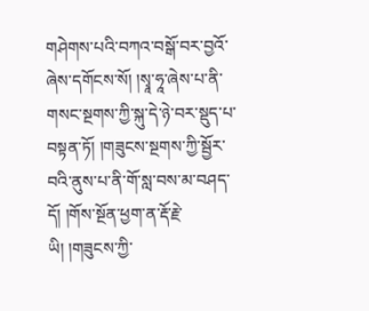གཤེགས་པའི་བཀའ་བསྒོ་བར་བྱའོ་ཞེས་དགོངས་སོ། །སྭཱ་ཧཱ་ཞེས་པ་ནི་གསང་སྔགས་ཀྱི་སྐུ་དེ་ཉེ་བར་སྡུད་པ་བསྟན་ཏོ། །གཟུངས་སྔགས་ཀྱི་སྦྱོར་བའི་ནུས་པ་ནི་གོ་སླ་བས་མ་བཤད་དོ། །གོས་སྔོན་ཕྱག་ན་རྡོ་རྗེ་ཡི། །གཟུངས་ཀྱི་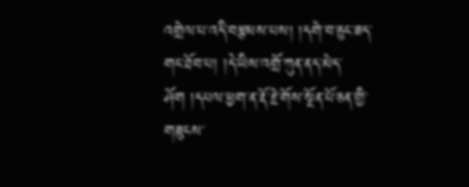འགྲེལ་པ་འདི་བརྩམས་པས། །དགེ་བ་ཅུང་ཟད་གང་ཐོབ་པ། །དེ་ཡིས་འགྲོ་ཀུན་ནད་མེད་ཤོག །དཔལ་ཕྱག་ན་རྡོ་རྗེ་གོས་སྔོན་པོ་ཅན་གྱི་གཟུངས་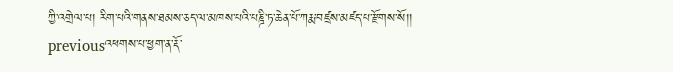ཀྱི་འགྲེལ་པ། རིག་པའི་གནས་ཐམས་ཅད་ལ་མཁས་པའི་པཎྜི་ཏ་ཆེན་པོ་ཀརྨ་བཛྲས་མཛད་པ་རྫོགས་སོ།།
previousའཕགས་པ་ཕྱག་ན་རྡོ་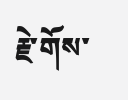རྗེ་གོས་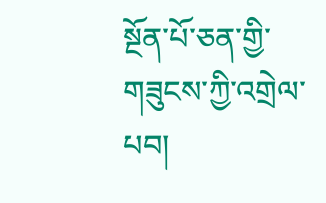སྔོན་པོ་ཅན་གྱི་གཟུངས་ཀྱི་འགྲེལ་པབ།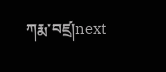ཀརྨ་བཛྲ།next